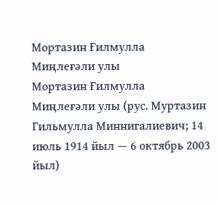Мортазин Ғилмулла Миңлеғәли улы
Мортазин Ғилмулла Миңлеғәли улы (рус. Муртазин Гильмулла Миннигалиевич; 14 июль 1914 йыл — 6 октябрь 2003 йыл)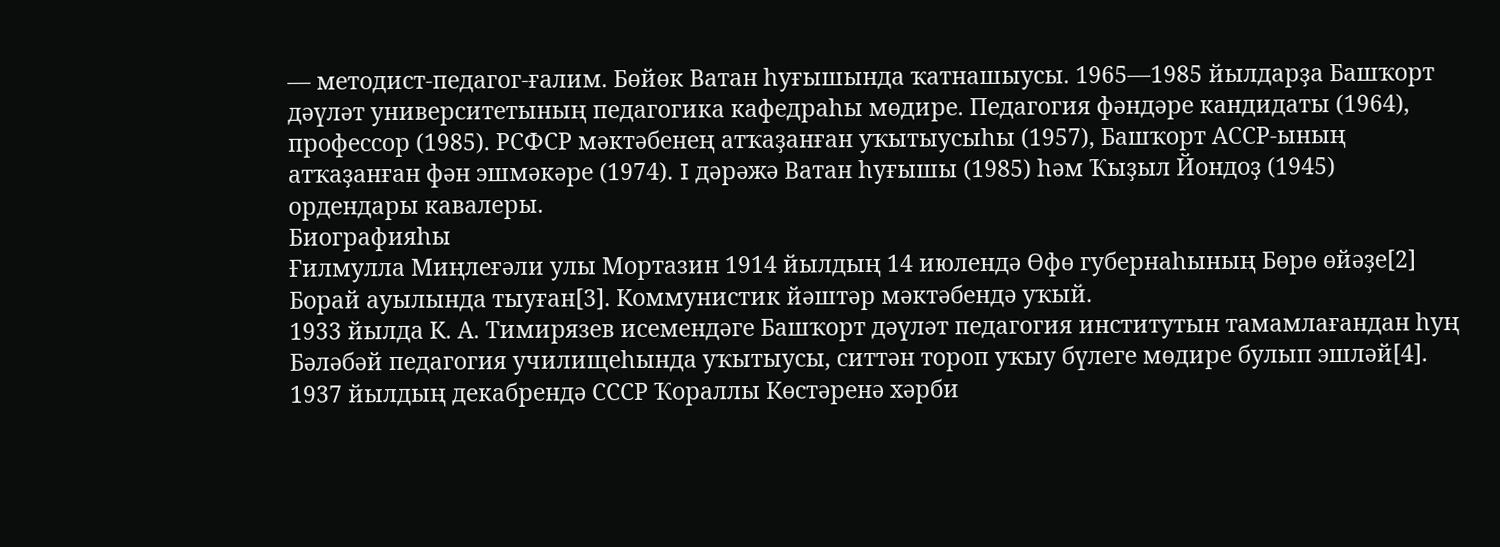— методист-педагог-ғалим. Бөйөк Ватан һуғышында ҡатнашыусы. 1965—1985 йылдарҙа Башҡорт дәүләт университетының педагогика кафедраһы мөдире. Педагогия фәндәре кандидаты (1964), профессор (1985). РСФСР мәктәбенең атҡаҙанған уҡытыусыһы (1957), Башҡорт АССР-ының атҡаҙанған фән эшмәкәре (1974). I дәрәжә Ватан һуғышы (1985) һәм Ҡыҙыл Йондоҙ (1945) ордендары кавалеры.
Биографияһы
Ғилмулла Миңлеғәли улы Мортазин 1914 йылдың 14 июлендә Өфө губернаһының Бөрө өйәҙе[2] Борай ауылында тыуған[3]. Коммунистик йәштәр мәктәбендә уҡый.
1933 йылда К. А. Тимирязев исемендәге Башҡорт дәүләт педагогия институтын тамамлағандан һуң Бәләбәй педагогия училищеһында уҡытыусы, ситтән тороп уҡыу бүлеге мөдире булып эшләй[4].
1937 йылдың декабрендә СССР Ҡораллы Көстәренә хәрби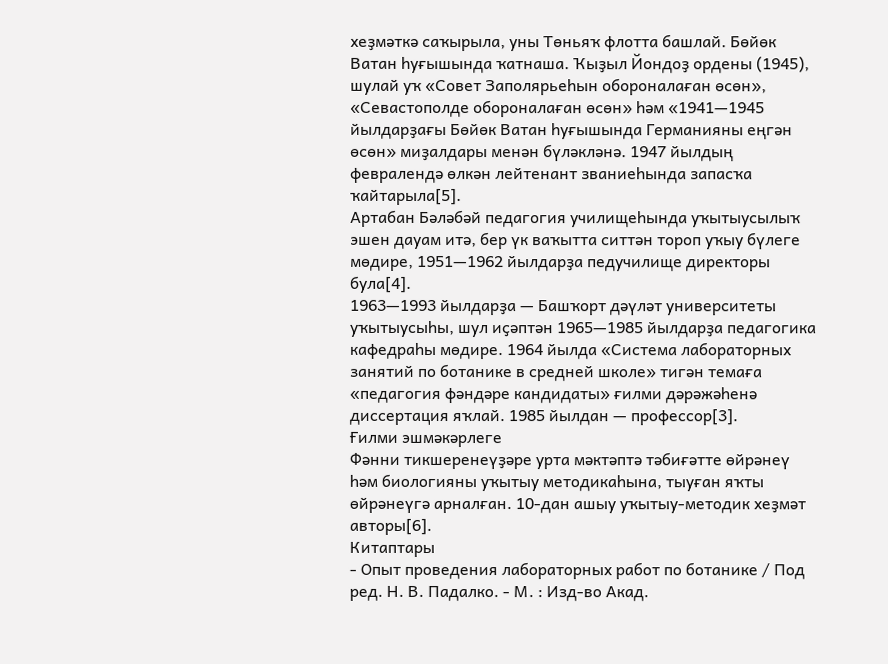хеҙмәткә саҡырыла, уны Төньяҡ флотта башлай. Бөйөк Ватан һуғышында ҡатнаша. Ҡыҙыл Йондоҙ ордены (1945), шулай уҡ «Совет Заполярьеһын обороналаған өсөн», «Севастополде обороналаған өсөн» һәм «1941—1945 йылдарҙағы Бөйөк Ватан һуғышында Германияны еңгән өсөн» миҙалдары менән бүләкләнә. 1947 йылдың февралендә өлкән лейтенант званиеһында запасҡа ҡайтарыла[5].
Артабан Бәләбәй педагогия училищеһында уҡытыусылыҡ эшен дауам итә, бер үк ваҡытта ситтән тороп уҡыу бүлеге мөдире, 1951—1962 йылдарҙа педучилище директоры була[4].
1963—1993 йылдарҙа — Башҡорт дәүләт университеты уҡытыусыһы, шул иҫәптән 1965—1985 йылдарҙа педагогика кафедраһы мөдире. 1964 йылда «Система лабораторных занятий по ботанике в средней школе» тигән темаға «педагогия фәндәре кандидаты» ғилми дәрәжәһенә диссертация яҡлай. 1985 йылдан — профессор[3].
Ғилми эшмәкәрлеге
Фәнни тикшеренеүҙәре урта мәктәптә тәбиғәтте өйрәнеү һәм биологияны уҡытыу методикаһына, тыуған яҡты өйрәнеүгә арналған. 10-дан ашыу уҡытыу-методик хеҙмәт авторы[6].
Китаптары
- Опыт проведения лабораторных работ по ботанике / Под ред. Н. В. Падалко. - М. : Изд-во Акад.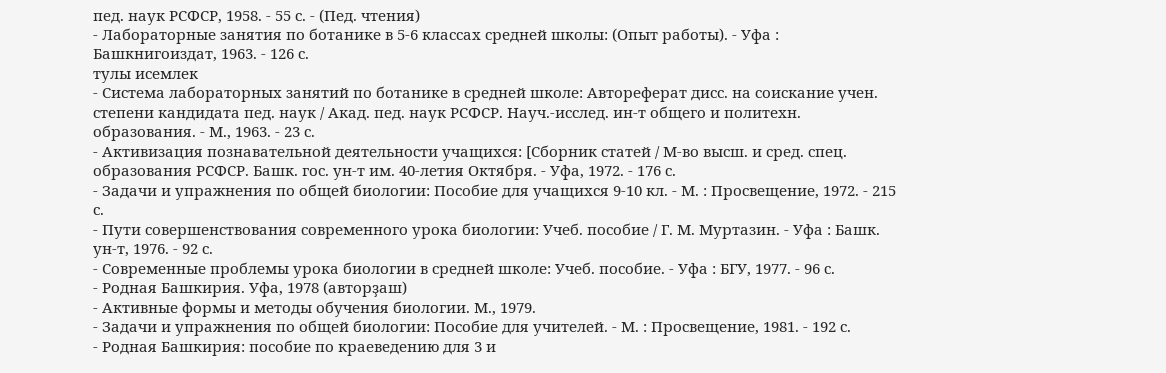пед. наук РСФСР, 1958. - 55 с. - (Пед. чтения)
- Лабораторные занятия по ботанике в 5-6 классах средней школы: (Опыт работы). - Уфа : Башкнигоиздат, 1963. - 126 с.
тулы исемлек
- Система лабораторных занятий по ботанике в средней школе: Автореферат дисс. на соискание учен. степени кандидата пед. наук / Акад. пед. наук РСФСР. Науч.-исслед. ин-т общего и политехн. образования. - М., 1963. - 23 с.
- Активизация познавательной деятельности учащихся: [Сборник статей / М-во высш. и сред. спец. образования РСФСР. Башк. гос. ун-т им. 40-летия Октября. - Уфа, 1972. - 176 с.
- Задачи и упражнения по общей биологии: Пособие для учащихся 9-10 кл. - М. : Просвещение, 1972. - 215 с.
- Пути совершенствования современного урока биологии: Учеб. пособие / Г. М. Муртазин. - Уфа : Башк. ун-т, 1976. - 92 с.
- Современные проблемы урока биологии в средней школе: Учеб. пособие. - Уфа : БГУ, 1977. - 96 с.
- Родная Башкирия. Уфа, 1978 (авторҙаш)
- Активные формы и методы обучения биологии. М., 1979.
- Задачи и упражнения по общей биологии: Пособие для учителей. - М. : Просвещение, 1981. - 192 с.
- Родная Башкирия: пособие по краеведению для 3 и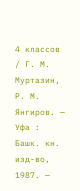4 классов / Г. М. Муртазин, Р. М. Янгиров. — Уфа : Башк. кн. изд-во, 1987. —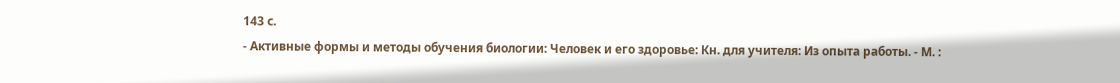143 с.
- Активные формы и методы обучения биологии: Человек и его здоровье: Кн. для учителя: Из опыта работы. - М. :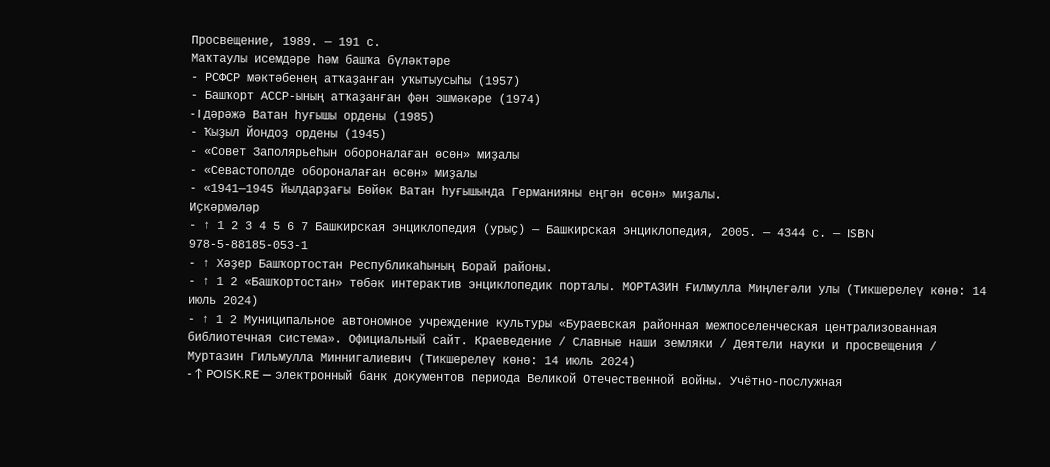Просвещение, 1989. — 191 с.
Маҡтаулы исемдәре һәм башҡа бүләктәре
- РСФСР мәктәбенең атҡаҙанған уҡытыусыһы (1957)
- Башҡорт АССР-ының атҡаҙанған фән эшмәкәре (1974)
- I дәрәжә Ватан һуғышы ордены (1985)
- Ҡыҙыл Йондоҙ ордены (1945)
- «Совет Заполярьеһын обороналаған өсөн» миҙалы
- «Севастополде обороналаған өсөн» миҙалы
- «1941—1945 йылдарҙағы Бөйөк Ватан һуғышында Германияны еңгән өсөн» миҙалы.
Иҫкәрмәләр
- ↑ 1 2 3 4 5 6 7 Башкирская энциклопедия (урыҫ) — Башкирская энциклопедия, 2005. — 4344 с. — ISBN 978-5-88185-053-1
- ↑ Хәҙер Башҡортостан Республикаһының Борай районы.
- ↑ 1 2 «Башҡортостан» төбәк интерактив энциклопедик порталы. МОРТАЗИН Ғилмулла Миңлеғәли улы (Тикшерелеү көнө: 14 июль 2024)
- ↑ 1 2 Муниципальное автономное учреждение культуры «Бураевская районная межпоселенческая централизованная библиотечная система». Официальный сайт. Краеведение / Славные наши земляки / Деятели науки и просвещения / Муртазин Гильмулла Миннигалиевич (Тикшерелеү көнө: 14 июль 2024)
- ↑ POISK.RE — электронный банк документов периода Великой Отечественной войны. Учётно-послужная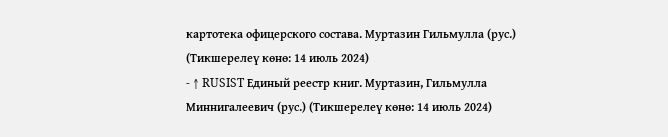картотека офицерского состава. Муртазин Гильмулла (рус.) (Тикшерелеү көнө: 14 июль 2024)
- ↑ RUSIST Единый реестр книг. Муртазин, Гильмулла Миннигалеевич (рус.) (Тикшерелеү көнө: 14 июль 2024)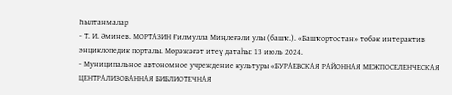Һылтанмалар
- Т. И. Әминев. МОРТАЗИН Ғилмулла Миңлеғәли улы (башҡ.). «Башҡортостан» төбәк интерактив энциклопедик порталы. Мөрәжәғәт итеү датаһы: 13 июль 2024.
- Муниципальное автономное учреждение культуры «БУРАЕВСКАЯ РАЙОННАЯ МЕЖПОСЕЛЕНЧЕСКАЯ ЦЕНТРАЛИЗОВАННАЯ БИБЛИОТЕЧНАЯ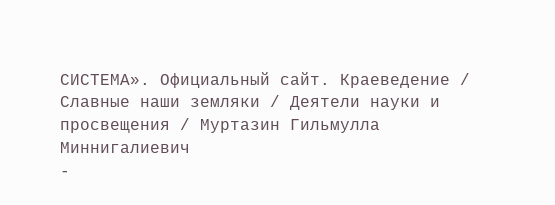СИСТЕМА». Официальный сайт. Краеведение / Славные наши земляки / Деятели науки и просвещения / Муртазин Гильмулла Миннигалиевич
-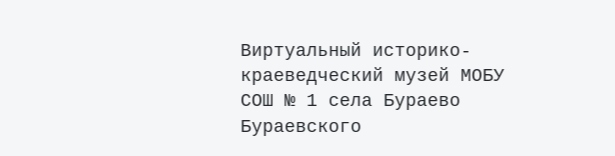Виртуальный историко-краеведческий музей МОБУ СОШ № 1 села Бураево Бураевского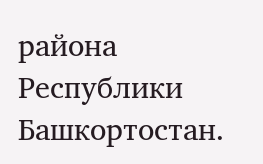района Республики Башкортостан.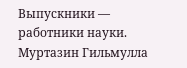Выпускники — работники науки. Муртазин Гильмулла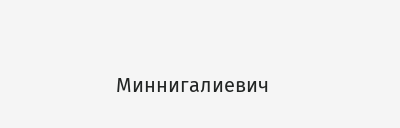Миннигалиевич